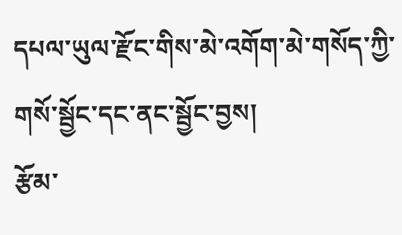དཔལ་ཡུལ་རྫོང་གིས་མེ་འགོག་མེ་གསོད་ཀྱི་གསོ་སྦྱོང་དང་ནང་སྦྱོང་བྱས།
རྩོམ་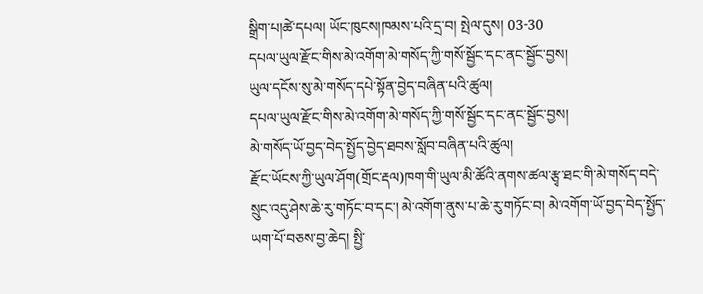སྒྲིག་པ།ཚེ་དཔལ། ཡོང་ཁུངས།ཁམས་པའི་དྲ་བ། སྤེལ་དུས། 03-30
དཔལ་ཡུལ་རྫོང་གིས་མེ་འགོག་མེ་གསོད་ཀྱི་གསོ་སྦྱོང་དང་ནང་སྦྱོང་བྱས།
ཡུལ་དངོས་སུ་མེ་གསོད་དཔེ་སྟོན་བྱེད་བཞིན་པའི་ཚུལ།
དཔལ་ཡུལ་རྫོང་གིས་མེ་འགོག་མེ་གསོད་ཀྱི་གསོ་སྦྱོང་དང་ནང་སྦྱོང་བྱས།
མེ་གསོད་ཡོ་བྱད་བེད་སྤྱོད་བྱེད་ཐབས་སློབ་བཞིན་པའི་ཚུལ།
རྫོང་ཡོངས་ཀྱི་ཡུལ་ཤོག(གྲོང་རྡལ)ཁག་གི་ཡུལ་མི་ཚོའི་ནགས་ཚལ་རྩྭ་ཐང་གི་མེ་གསོད་བདེ་སྲུང་འདུ་ཤེས་ཆེ་རུ་གཏོང་བ་དང་། མེ་འགོག་ནུས་པ་ཆེ་རུ་གཏོང་བ། མེ་འགོག་ཡོ་བྱད་བེད་སྤྱོད་ཡག་པོ་བཅས་བྱ་ཆེད། སྤྱི་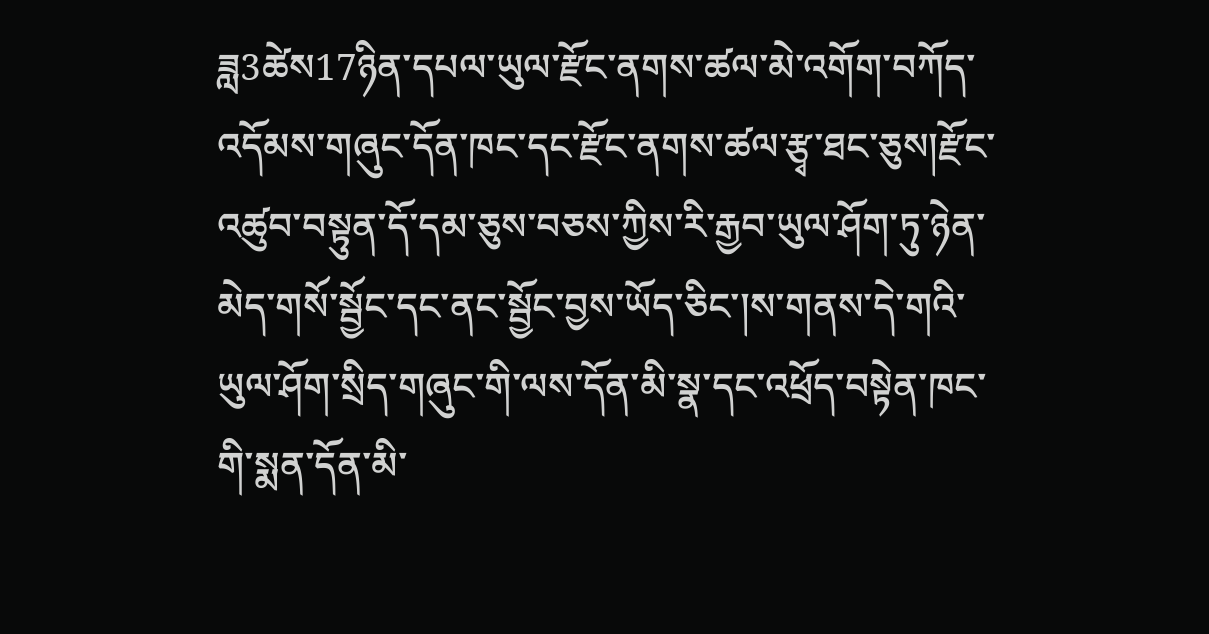ཟླ3ཚེས17ཉིན་དཔལ་ཡུལ་རྫོང་ནགས་ཚལ་མེ་འགོག་བཀོད་འདོམས་གཞུང་དོན་ཁང་དང་རྫོང་ནགས་ཚལ་རྩྭ་ཐང་ཅུས།རྫོང་འཚུབ་བསྟུན་དོ་དམ་ཅུས་བཅས་ཀྱིས་རི་རྒྱབ་ཡུལ་ཤོག་ཏུ་ཉེན་མེད་གསོ་སྦྱོང་དང་ནང་སྦྱོང་བྱས་ཡོད་ཅིང་།ས་གནས་དེ་གའི་ཡུལ་ཤོག་སྲིད་གཞུང་གི་ལས་དོན་མི་སྣ་དང་འཕྲོད་བསྟེན་ཁང་གི་སྨན་དོན་མི་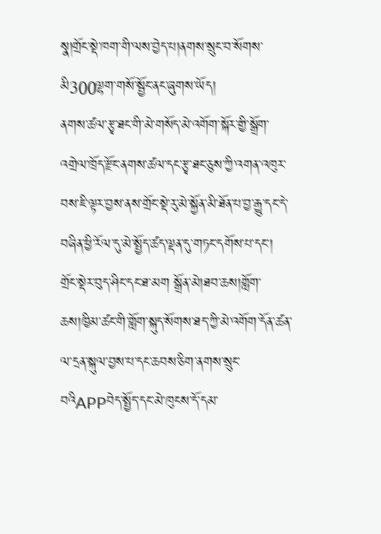སྣ།གྲོང་སྡེ་ཁག་གི་ལས་བྱེད་པ།ནགས་སྲུང་བ་སོགས་མི300ལྷག་གསོ་སྦྱོང་ནང་ཞུགས་ཡོད།
ནགས་ཚལ་རྩྭ་ཐང་གི་མེ་གསོད་མེ་འགོག་སྐོར་གྱི་སྒྲོག་འགྲེལ་ཁྲོད་རྫོང་ནགས་ཚལ་དང་རྩྭ་ཐང་ཅུས་ཀྱི་འགན་འཁུར་བས་ཇི་ལྟར་བྱས་ནས་གྲོང་སྡེ་རུ་མེ་སྐྱོན་མི་ཐོན་པ་བྱ་རྒྱུ་དང་དེ་བཞིན་ཕྱི་རོལ་དུ་མེ་སྤྱོད་ཚད་ལྡན་དུ་གཏང་དགོས་པ་དང་། གྲོང་སྡེར་བུད་ཤིང་དང་ཐ་མག སྒྲོན་མེ།ཐབ་ཆས།གློག་ཆས།ཁྱིམ་ཚང་གི་གློག་སྐུད་སོགས་ཐད་ཀྱི་མེ་འགོག་དོན་ཚན་ལ་དྲན་སྐུལ་བྱས་པ་དང་ཆབས་ཅིག་ནགས་སྲུང་བའིAPPབེད་སྤྱོད་དང་མེ་ཁུངས་དོ་དམ་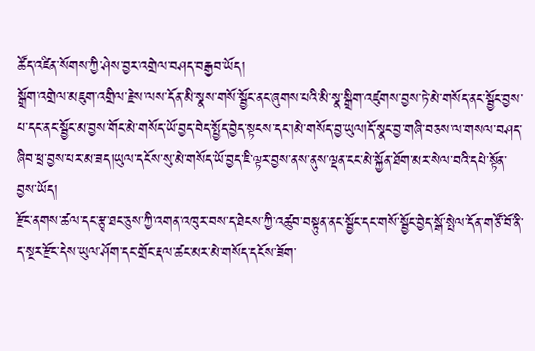ཚོད་འཛིན་སོགས་ཀྱི་ཤེས་བྱར་འགྲེལ་བཤད་བརྒྱབ་ཡོད།
སྒྲོག་འགྲེལ་མཇུག་འགྲིལ་རྗེས་ལས་དོན་མི་སྣས་གསོ་སྦྱོང་ནང་ཞུགས་པའི་མི་སྣ་སྒྲིག་འཛུགས་བྱས་ཏེ་མེ་གསོད་ནང་སྦྱོང་བྱས་པ་དང་ནང་སྦྱོང་མ་བྱས་གོང་མེ་གསོད་ཡོ་བྱད་བེད་སྤྱོད་བྱེད་སྟངས་དང་།མེ་གསོད་བྱ་ཡུལ།དོ་སྣང་བྱ་གཞི་བཅས་ལ་གསལ་བཤད་ཞིབ་ཕྲ་བྱས་པར་མ་ཟད།ཡུལ་དངོས་སུ་མེ་གསོད་ཡོ་བྱད་ཇི་ལྟར་བྱས་ནས་ནུས་ལྡན་ངང་མེ་སྐྱོན་ཐོག་མར་སེལ་བའི་དཔེ་སྟོན་བྱས་ཡོད།
རྫོང་ནགས་ཚལ་དང་རྩྭ་ཐང་ཅུས་ཀྱི་འགན་འཁུར་བས་ད་ཐེངས་ཀྱི་འཚུབ་བསྟུན་ནང་སྦྱོང་དང་གསོ་སྦྱོང་བྱེད་སྒོ་སྤེལ་དོན་གཙོ་བོ་ནི་ད་སྔར་རྫོང་དེས་ཡུལ་ཤོག་དང་གྲོང་རྡལ་ཚང་མར་མེ་གསོད་དངོས་ཟོག་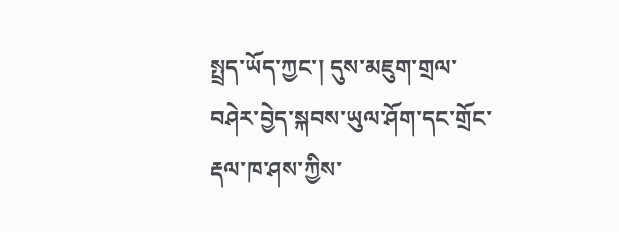སྤྲད་ཡོད་ཀྱང་། དུས་མཇུག་གྲལ་བཤེར་བྱེད་སྐབས་ཡུལ་ཤོག་དང་གྲོང་རྡལ་ཁ་ཤས་ཀྱིས་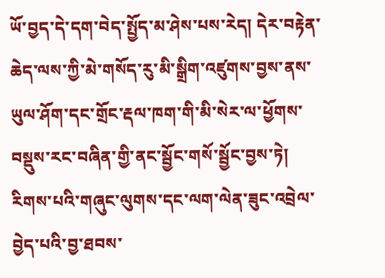ཡོ་བྱད་དེ་དག་བེད་སྤྱོད་མ་ཤེས་པས་རེད། དེར་བརྟེན་ཆེད་ལས་ཀྱི་མེ་གསོད་རུ་མི་སྒྲིག་འཛུགས་བྱས་ནས་ཡུལ་ཤོག་དང་གྲོང་རྡལ་ཁག་གི་མི་སེར་ལ་ཕྱོགས་བསྡུས་རང་བཞིན་གྱི་ནང་སྦྱོང་གསོ་སྦྱོང་བྱས་ཏེ། རིགས་པའི་གཞུང་ལུགས་དང་ལག་ལེན་ཟུང་འབྲེལ་བྱེད་པའི་བྱ་ཐབས་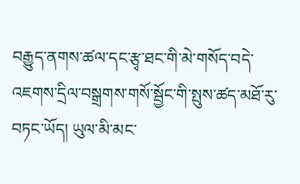བརྒྱུད་ནགས་ཚལ་དང་རྩྭ་ཐང་གི་མེ་གསོད་བདེ་འཇགས་དྲིལ་བསྒྲགས་གསོ་སྦྱོང་གི་སྤུས་ཚད་མཐོ་རུ་བཏང་ཡོད། ཡུལ་མི་མང་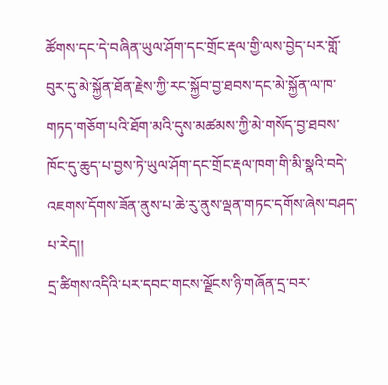ཚོགས་དང་དེ་བཞིན་ཡུལ་ཤོག་དང་གྲོང་རྡལ་གྱི་ལས་བྱེད་པར་གློ་བུར་དུ་མེ་སྐྱོན་ཐོན་རྗེས་ཀྱི་རང་སྐྱོབ་བྱ་ཐབས་དང་མེ་སྐྱོན་ལ་ཁ་གཏད་གཅོག་པའི་ཐོག་མའི་དུས་མཚམས་ཀྱི་མེ་གསོད་བྱ་ཐབས་ཁོང་དུ་ཆུད་པ་བྱས་ཏེ་ཡུལ་ཤོག་དང་གྲོང་རྡལ་ཁག་གི་མི་སྣའི་བདེ་འཇགས་དོགས་ཟོན་ནུས་པ་ཆེ་རུ་ནུས་ལྡན་གཏང་དགོས་ཞེས་བཤད་པ་རེད།།
དྲ་ཚིགས་འདིའི་པར་དབང་གངས་ལྗོངས་ཉི་གཞོན་དྲ་བར་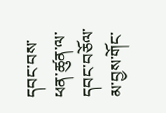དབང་བས་ཕན་ཚུན་ལ་དབང་བཅོལ་མ་བྱས་གོང་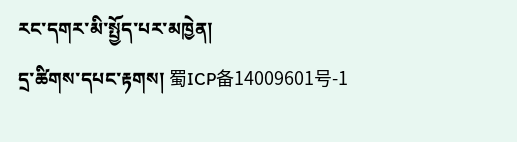རང་དགར་མི་སྤྱོད་པར་མཁྱེན།
དྲ་ཚིགས་དཔང་རྟགས། 蜀ICP备14009601号-1